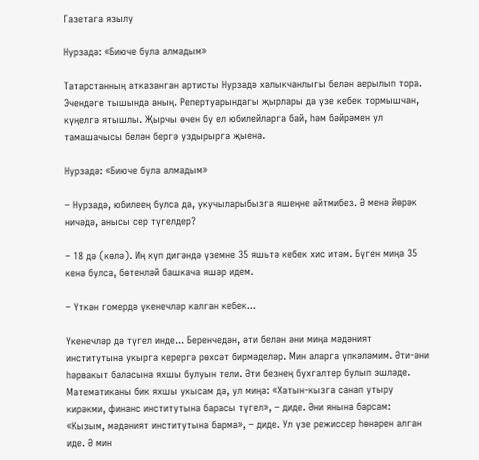Газетага язылу

Нурзадә: «Биюче була алмадым»

Татарстанның атказанган артисты Нурзадә халыкчанлыгы белән аерылып тора. Эчендәге тышында аның. Репертуарындагы җырлары да үзе кебек тормышчан, күңелгә ятышлы. Җырчы өчен бу ел юбилейларга бай, һәм бәйрәмен ул тамашачысы белән бергә уздырырга җыена.

Нурзадә: «Биюче була алмадым»

– Нурзадә, юбилеең булса да, укучыларыбызга яшеңне әйтмибез. Ә менә йөрәк ничәдә, анысы сер түгелдер?

– 18 дә (көлә). Иң күп дигәндә үземне 35 яшьтә кебек хис итәм. Бүген миңа 35 кенә булса, бөтенләй башкача яшәр идем.

– Үткән гомердә үкенечләр калган кебек...

Үкенечләр дә түгел инде... Беренчедән, әти белән әни миңа мәдәният институтына укырга керергә рөхсәт бирмәделәр. Мин аларга үпкәләмим. Әти-әни һәрвакыт баласына яхшы булуын тели. Әти безнең бухгалтер булып эшләде. Математиканы бик яхшы укысам да, ул миңа: «Хатын-кызга санап утыру кирәкми, финанс институтына барасы түгел», – диде. Әни янына барсам: «Кызым, мәдәният институтына барма», – диде. Ул үзе режиссер һөнәрен алган иде. Ә мин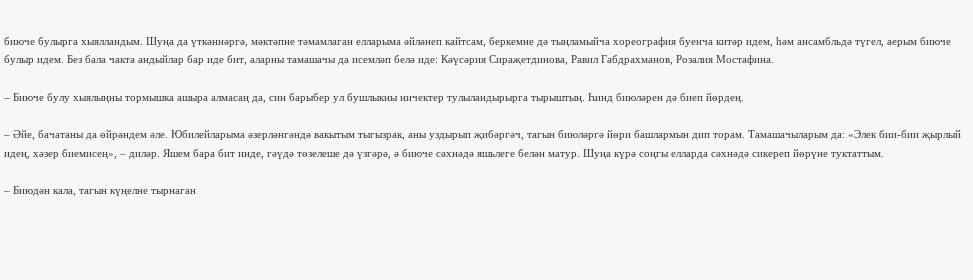биюче булырга хыялландым. Шуңа да үткәннәргә, мәктәпне тәмамлаган елларыма әйләнеп кайтсам, беркемне дә тыңламыйча хореография буенча китәр идем, һәм ансамбльдә түгел, аерым биюче булыр идем. Без бала чакта андыйлар бар иде бит, аларны тамашачы да исемләп белә иде: Кәүсәрия Сираҗетдинова, Равил Габдрахманов, Розалия Мостафина.

– Биюче булу хыялыңны тормышка ашыра алмасаң да, син барыбер ул бушлыкны ничектер тулыландырырга тырыштың. Һинд биюләрен дә биеп йөрдең.

– Әйе, бачатаны да өйрәндем әле. Юбилейларыма әзерләнгәндә вакытым тыгызрак, аны уздырып җибәргәч, тагын биюләргә йөри башлармын дип торам. Тамашачыларым да: «Элек бии-бии җырлый идең, хәзер биемисең», – диләр. Яшем бара бит инде, гәүдә төзелеше дә үзгәрә, ә биюче сәхнәдә яшьлеге белән матур. Шуңа күрә соңгы елларда сәхнәдә сикереп йөрүне туктаттым.

– Биюдән кала, тагын күңелне тырнаган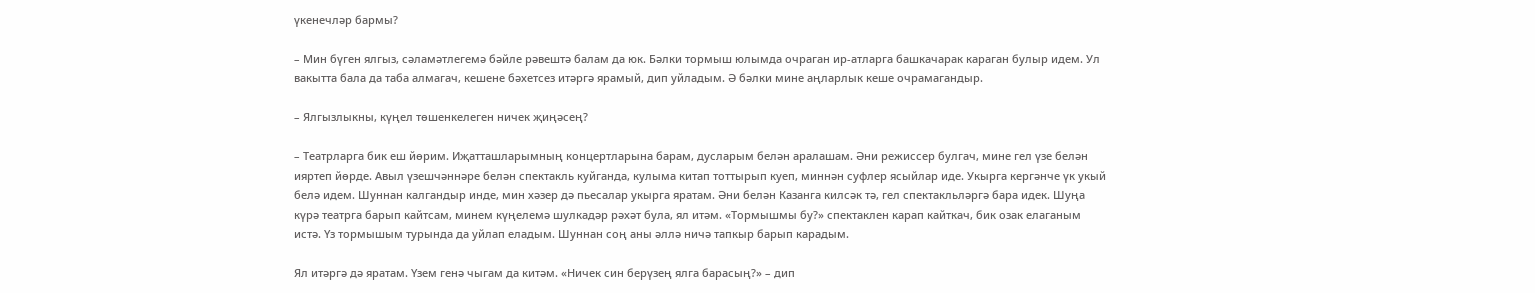үкенечләр бармы?

– Мин бүген ялгыз, сәламәтлегемә бәйле рәвештә балам да юк. Бәлки тормыш юлымда очраган ир-атларга башкачарак караган булыр идем. Ул вакытта бала да таба алмагач, кешене бәхетсез итәргә ярамый, дип уйладым. Ә бәлки мине аңларлык кеше очрамагандыр.

– Ялгызлыкны, күңел төшенкелеген ничек җиңәсең?

– Театрларга бик еш йөрим. Иҗатташларымның концертларына барам, дусларым белән аралашам. Әни режиссер булгач, мине гел үзе белән ияртеп йөрде. Авыл үзешчәннәре белән спектакль куйганда, кулыма китап тоттырып куеп, миннән суфлер ясыйлар иде. Укырга кергәнче үк укый белә идем. Шуннан калгандыр инде, мин хәзер дә пьесалар укырга яратам. Әни белән Казанга килсәк тә, гел спектакльләргә бара идек. Шуңа күрә театрга барып кайтсам, минем күңелемә шулкадәр рәхәт була, ял итәм. «Тормышмы бу?» спектаклен карап кайткач, бик озак елаганым истә. Үз тормышым турында да уйлап еладым. Шуннан соң аны әллә ничә тапкыр барып карадым.

Ял итәргә дә яратам. Үзем генә чыгам да китәм. «Ничек син берүзең ялга барасың?» – дип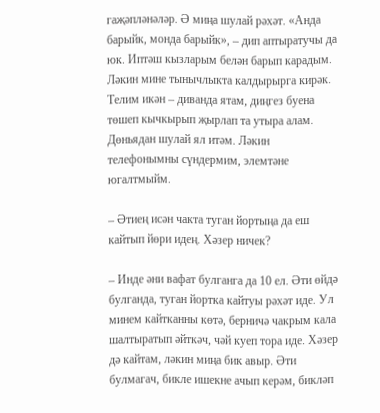гаҗәпләнәләр. Ә миңа шулай рәхәт. «Анда барыйк, монда барыйк», – дип аптыратучы да юк. Иптәш кызларым белән барып карадым. Ләкин мине тынычлыкта калдырырга кирәк. Телим икән – диванда ятам, диңгез буена төшеп кычкырып җырлап та утыра алам. Дөньядан шулай ял итәм. Ләкин телефонымны сүндермим, элемтәне югалтмыйм.

– Әтиең исән чакта туган йортыңа да еш кайтып йөри идең. Хәзер ничек?

– Инде әни вафат булганга да 10 ел. Әти өйдә булганда, туган йортка кайтуы рәхәт иде. Ул минем кайтканны көтә, берничә чакрым кала шалтыратып әйткәч, чәй куеп тора иде. Хәзер дә кайтам, ләкин миңа бик авыр. Әти булмагач, бикле ишекне ачып керәм, бикләп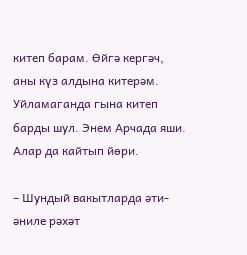китеп барам. Өйгә кергәч, аны күз алдына китерәм. Уйламаганда гына китеп барды шул. Энем Арчада яши. Алар да кайтып йөри.

– Шундый вакытларда әти-әниле рәхәт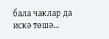бала чаклар да искә төшә...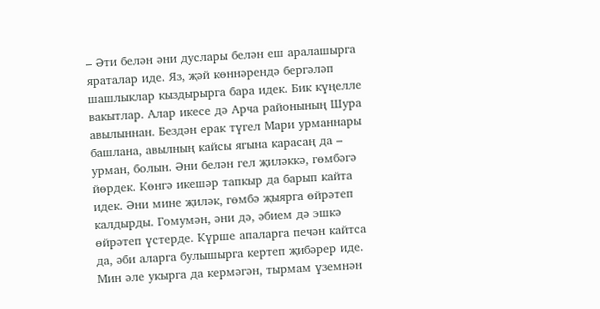– Әти белән әни дуслары белән еш аралашырга яраталар иде. Яз, җәй көннәрендә бергәләп шашлыклар кыздырырга бара идек. Бик күңелле вакытлар. Алар икесе дә Арча районының Шура авылыннан. Бездән ерак түгел Мари урманнары башлана, авылның кайсы ягына карасаң да – урман, болын. Әни белән гел җиләккә, гөмбәгә йөрдек. Көнгә икешәр тапкыр да барып кайта идек. Әни мине җиләк, гөмбә җыярга өйрәтеп калдырды. Гомумән, әни дә, әбием дә эшкә өйрәтеп үстерде. Күрше апаларга печән кайтса да, әби аларга булышырга кертеп җибәрер иде. Мин әле укырга да кермәгән, тырмам үземнән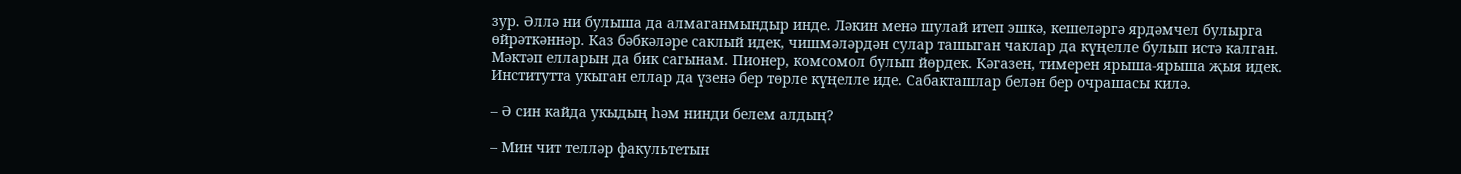зур. Әллә ни булыша да алмаганмындыр инде. Ләкин менә шулай итеп эшкә, кешеләргә ярдәмчел булырга өйрәткәннәр. Каз бәбкәләре саклый идек, чишмәләрдән сулар ташыган чаклар да күңелле булып истә калган. Мәктәп елларын да бик сагынам. Пионер, комсомол булып йөрдек. Кәгазен, тимерен ярыша-ярыша җыя идек. Институтта укыган еллар да үзенә бер төрле күңелле иде. Сабакташлар белән бер очрашасы килә.

– Ә син кайда укыдың һәм нинди белем алдың?

– Мин чит телләр факультетын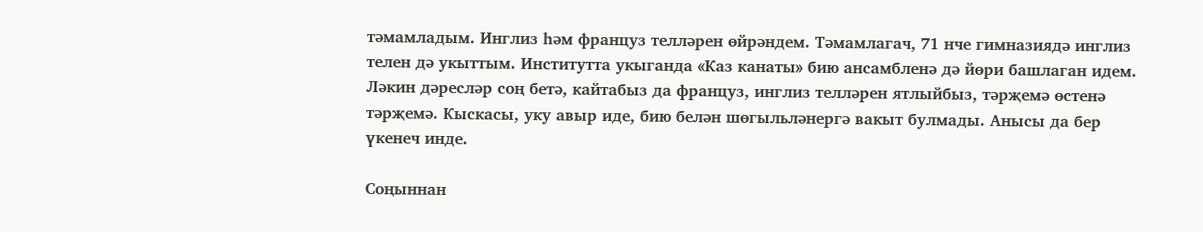тәмамладым. Инглиз һәм француз телләрен өйрәндем. Тәмамлагач, 71 нче гимназиядә инглиз телен дә укыттым. Институтта укыганда «Каз канаты» бию ансамбленә дә йөри башлаган идем. Ләкин дәресләр соң бетә, кайтабыз да француз, инглиз телләрен ятлыйбыз, тәрҗемә өстенә тәрҗемә. Кыскасы, уку авыр иде, бию белән шөгыльләнергә вакыт булмады. Анысы да бер үкенеч инде.

Соңыннан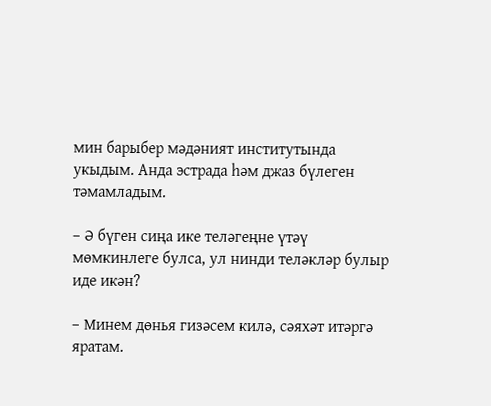мин барыбер мәдәният институтында укыдым. Анда эстрада һәм джаз бүлеген тәмамладым.

– Ә бүген сиңа ике теләгеңне үтәү мөмкинлеге булса, ул нинди теләкләр булыр иде икән?

– Минем дөнья гизәсем килә, сәяхәт итәргә яратам.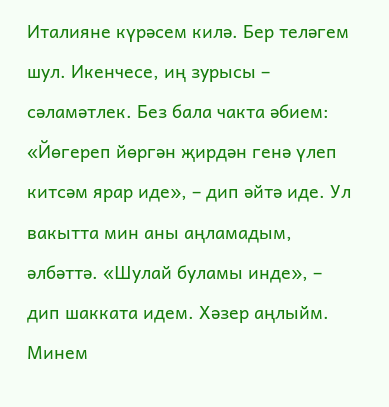Италияне күрәсем килә. Бер теләгем шул. Икенчесе, иң зурысы – сәламәтлек. Без бала чакта әбием: «Йөгереп йөргән җирдән генә үлеп китсәм ярар иде», – дип әйтә иде. Ул вакытта мин аны аңламадым, әлбәттә. «Шулай буламы инде», – дип шакката идем. Хәзер аңлыйм. Минем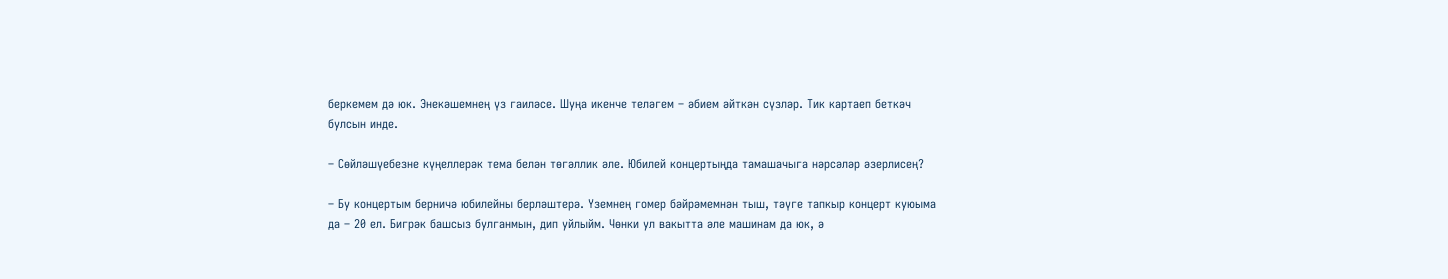беркемем дә юк. Энекәшемнең үз гаиләсе. Шуңа икенче теләгем – әбием әйткән сүзләр. Тик картаеп беткәч булсын инде.

– Сөйләшүебезне күңеллерәк тема белән төгәллик әле. Юбилей концертыңда тамашачыга нәрсәләр әзерлисең?

– Бу концертым берничә юбилейны берләштерә. Үземнең гомер бәйрәмемнән тыш, тәүге тапкыр концерт куюыма да – 20 ел. Бигрәк башсыз булганмын, дип уйлыйм. Чөнки ул вакытта әле машинам да юк, ә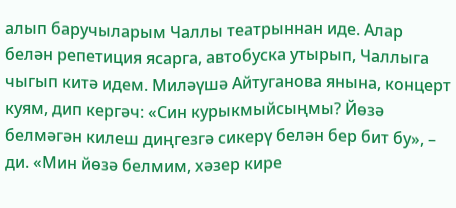алып баручыларым Чаллы театрыннан иде. Алар белән репетиция ясарга, автобуска утырып, Чаллыга чыгып китә идем. Миләүшә Айтуганова янына, концерт куям, дип кергәч: «Син курыкмыйсыңмы? Йөзә белмәгән килеш диңгезгә сикерү белән бер бит бу», – ди. «Мин йөзә белмим, хәзер кире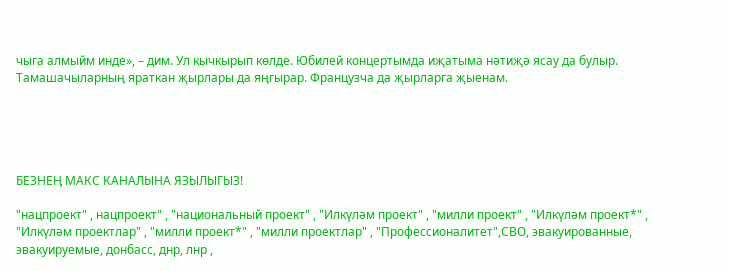чыга алмыйм инде», – дим. Ул кычкырып көлде. Юбилей концертымда иҗатыма нәтиҗә ясау да булыр. Тамашачыларның яраткан җырлары да яңгырар. Французча да җырларга җыенам.





БЕЗНЕҢ МАКС КАНАЛЫНА ЯЗЫЛЫГЫЗ!

"нацпроект" , нацпроект" , "национальный проект" , "Илкүләм проект" , "милли проект" , "Илкүләм проект*" , "Илкүләм проектлар" , "милли проект*" , "милли проектлар" , "Профессионалитет",СВО, эвакуированные, эвакуируемые, донбасс, днр, лнр ,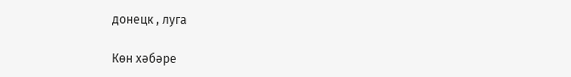донецк , луга

Көн хәбәре